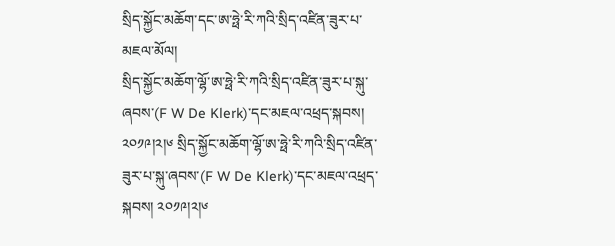སྲིད་སྐྱོང་མཆོག་དང་ཨ་ཧྥེ་རི་ཀའི་སྲིད་འཛིན་ཟུར་པ་མཇལ་མོལ།
སྲིད་སྐྱོང་མཆོག་ལྷོ་ཨ་ཧྥེ་རི་ཀའི་སྲིད་འཛིན་ཟུར་པ་སྐུ་ཞབས་(F W De Klerk)་དང་མཇལ་འཕྲད་སྐབས། ༢༠༡༩།༢།༦ སྲིད་སྐྱོང་མཆོག་ལྷོ་ཨ་ཧྥེ་རི་ཀའི་སྲིད་འཛིན་ཟུར་པ་སྐུ་ཞབས་(F W De Klerk)་དང་མཇལ་འཕྲད་སྐབས། ༢༠༡༩།༢།༦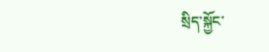སྲིད་སྐྱོང་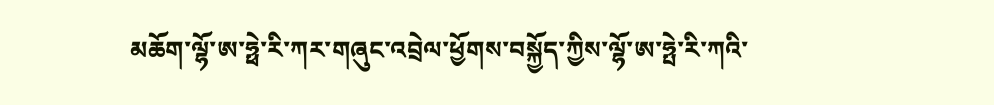མཆོག་ལྷོ་ཨ་ཧྥེ་རི་ཀར་གཞུང་འབྲེལ་ཕྱོགས་བསྐྱོད་ཀྱིས་ལྷོ་ཨ་ཧྤེ་རི་ཀའི་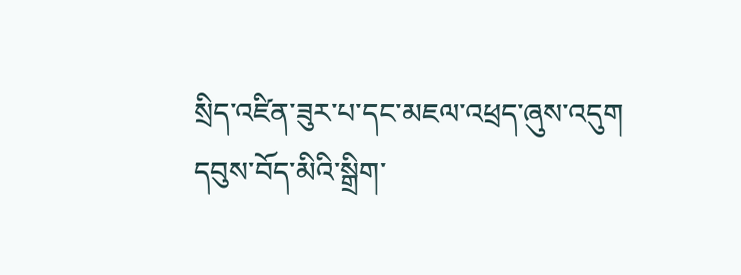སྲིད་འཛིན་ཟུར་པ་དང་མཇལ་འཕྲད་ཞུས་འདུག
དབུས་བོད་མིའི་སྒྲིག་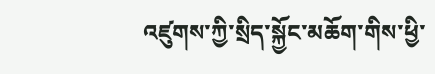འཛུགས་ཀྱི་སྲིད་སྐྱོང་མཆོག་གིས་ཕྱི་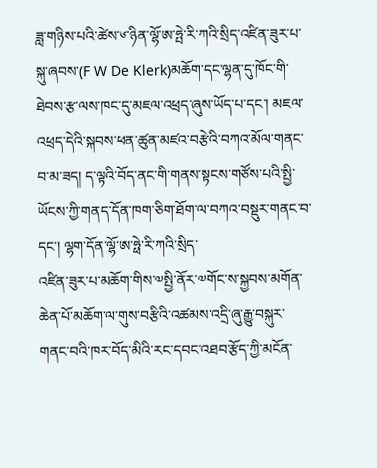ཟླ་གཉིས་པའི་ཚེས་༦་ཉིན་ལྷོ་ཨ་ཧྤེ་རི་ཀའི་སྲིད་འཛིན་ཟུར་པ་སྐུ་ཞབས་(F W De Klerk)མཆོག་དང་ལྷན་དུ་ཁོང་གི་ཐེབས་རྩ་ལས་ཁང་དུ་མཇལ་འཕྲད་ཞུས་ཡོད་པ་དང་། མཇལ་འཕྲད་དེའི་སྐབས་ཕན་ཚུན་མཛའ་བརྩེའི་བཀའ་མོལ་གནང་བ་མ་ཟད། ད་ལྟའི་བོད་ནང་གི་གནས་སྟངས་གཙོས་པའི་སྤྱི་ཡོངས་ཀྱི་གནད་དོན་ཁག་ཅིག་ཐོག་ལ་བཀའ་བསྡུར་གནང་བ་དང་། ལྷག་དོན་ལྷོ་ཨ་ཧྥེ་རི་ཀའི་སྲིད་
འཛིན་ཟུར་པ་མཆོག་གིས་༧སྤྱི་ནོར་༧གོང་ས་སྐྱབས་མགོན་ཆེན་པོ་མཆོག་ལ་གུས་བརྩིའི་འཚམས་འདྲི་ཞུ་རྒྱུ་བསྐུར་གནང་བའི་ཁར་བོད་མིའི་རང་དབང་འཐབ་རྩོད་ཀྱི་མངོན་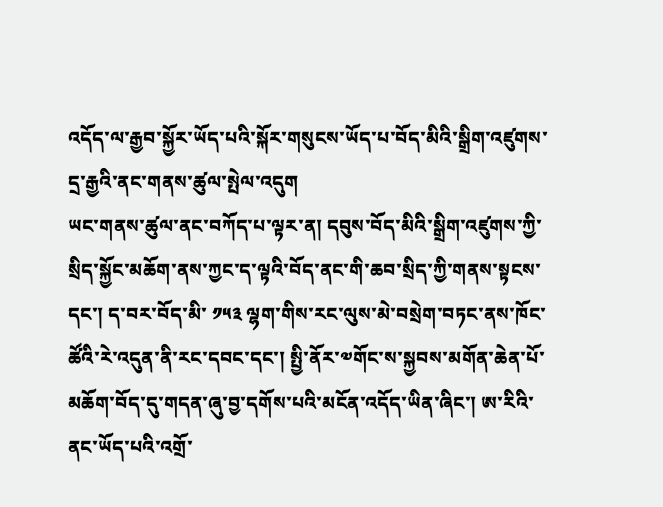འདོད་ལ་རྒྱབ་སྐྱོར་ཡོད་པའི་སྐོར་གསུངས་ཡོད་པ་བོད་མིའི་སྒྲིག་འཛུགས་དྲ་རྒྱའི་ནང་གནས་ཚུལ་སྤེལ་འདུག
ཡང་གནས་ཚུལ་ནང་བཀོད་པ་ལྟར་ན། དབུས་བོད་མིའི་སྒྲིག་འཛུགས་ཀྱི་སྲིད་སྐྱོང་མཆོག་ནས་ཀྱང་ད་ལྟའི་བོད་ནང་གི་ཆབ་སྲིད་ཀྱི་གནས་སྟངས་དང་། ད་བར་བོད་མི་ ༡༥༣ ལྷག་གིས་རང་ལུས་མེ་བསྲེག་བཏང་ནས་ཁོང་ཚོའི་རེ་འདུན་ནི་རང་དབང་དང་། སྤྱི་ནོར་༧གོང་ས་སྐྱབས་མགོན་ཆེན་པོ་མཆོག་བོད་དུ་གདན་ཞུ་བྱ་དགོས་པའི་མངོན་འདོད་ཡིན་ཞིང་། ཨ་རིའི་ནང་ཡོད་པའི་འགྲོ་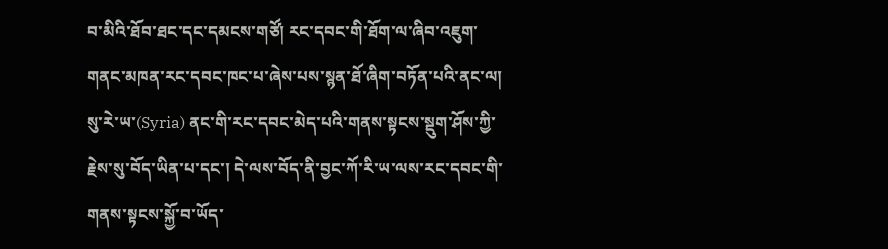བ་མིའི་ཐོབ་ཐང་དང་དམངས་གཙོ། རང་དབང་གི་ཐོག་ལ་ཞིབ་འཇུག་གནང་མཁན་རང་དབང་ཁང་པ་ཞེས་པས་སྙན་ཐོ་ཞིག་བཏོན་པའི་ནང་ལ། སུ་རེ་ཡ་(Syria) ནང་གི་རང་དབང་མེད་པའི་གནས་སྟངས་སྡུག་ཤོས་ཀྱི་རྗེས་སུ་བོད་ཡིན་པ་དང་། དེ་ལས་བོད་ནི་བྱང་ཀོ་རི་ཡ་ལས་རང་དབང་གི་གནས་སྟངས་སྐྱོ་བ་ཡོད་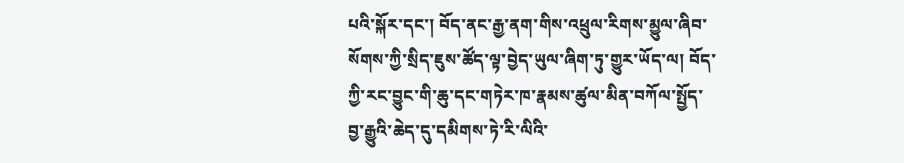པའི་སྐོར་དང་། བོད་ནང་རྒྱ་ནག་གིས་འཕྲུལ་རིགས་མྱུལ་ཞིབ་སོགས་ཀྱི་སྲིད་ཇུས་ཚོད་ལྟ་བྱེད་ཡུལ་ཞིག་ཏུ་གྱུར་ཡོད་ལ། བོད་ཀྱི་རང་བྱུང་གི་ཆུ་དང་གཏེར་ཁ་རྣམས་ཚུལ་མིན་བཀོལ་སྤྱོད་བྱ་རྒྱུའི་ཆེད་དུ་དམིགས་ཏེ་རི་ལིའི་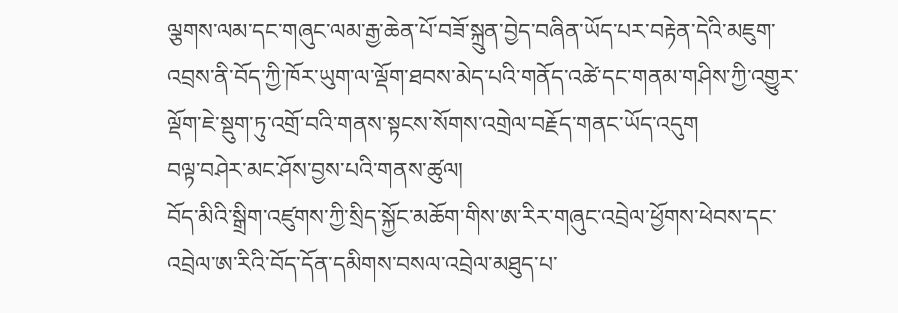ལྕགས་ལམ་དང་གཞུང་ལམ་རྒྱ་ཆེན་པོ་བཟོ་སྐྲུན་བྱེད་བཞིན་ཡོད་པར་བརྟེན་དེའི་མཇུག་འབྲས་ནི་བོད་ཀྱི་ཁོར་ཡུག་ལ་ལྡོག་ཐབས་མེད་པའི་གནོད་འཚེ་དང་གནམ་གཤིས་ཀྱི་འགྱུར་ལྡོག་ཇེ་སྡུག་ཏུ་འགྲོ་བའི་གནས་སྟངས་སོགས་འགྲེལ་བརྗོད་གནང་ཡོད་འདུག
བལྟ་བཤེར་མང་ཤོས་བྱས་པའི་གནས་ཚུལ།
བོད་མིའི་སྒྲིག་འཛུགས་ཀྱི་སྲིད་སྐྱོང་མཆོག་གིས་ཨ་རིར་གཞུང་འབྲེལ་ཕྱོགས་ཕེབས་དང་འབྲེལ་ཨ་རིའི་བོད་དོན་དམིགས་བསལ་འབྲེལ་མཐུད་པ་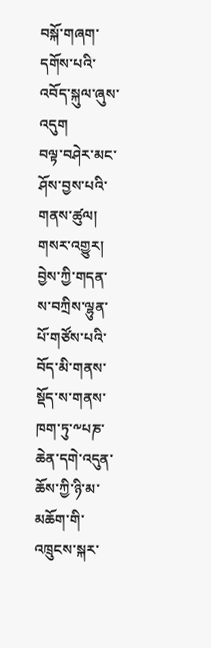བསྐོ་གཞག་དགོས་པའི་འབོད་སྐུལ་ཞུས་འདུག
བལྟ་བཤེར་མང་ཤོས་བྱས་པའི་གནས་ཚུལ།
གསར་འགྱུར།
བྱེས་ཀྱི་གདན་ས་བཀྲིས་ལྷུན་པོ་གཙོས་པའི་བོད་མི་གནས་སྡོད་ས་གནས་ཁག་ཏུ་༸པཎ་ཆེན་དགེ་འདུན་ཆོས་ཀྱི་ཉི་མ་མཆོག་གི་འཁྲུངས་སྐར་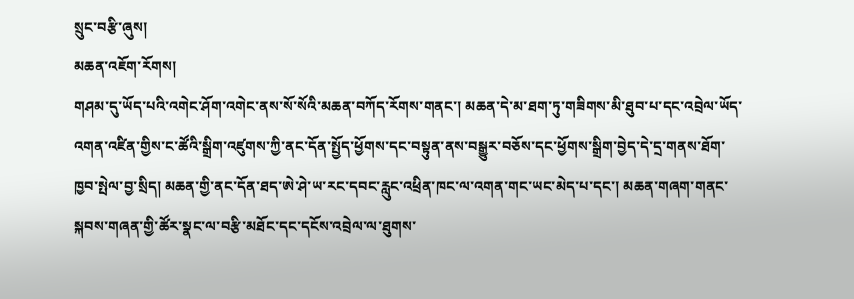སྲུང་བརྩི་ཞུས།
མཆན་འཇོག་རོགས།
གཤམ་དུ་ཡོད་པའི་འགེང་ཤོག་འགེང་ནས་སོ་སོའི་མཆན་བཀོད་རོགས་གནང་། མཆན་དེ་མ་ཐག་ཏུ་གཟིགས་མི་ཐུབ་པ་དང་འབྲེལ་ཡོད་འགན་འཛིན་གྱིས་ང་ཚོའི་སྒྲིག་འཛུགས་ཀྱི་ནང་དོན་སྤྱོད་ཕྱོགས་དང་བསྟུན་ནས་བསྒྱུར་བཅོས་དང་ཕྱོགས་སྒྲིག་བྱེད་དེ་དྲ་གནས་ཐོག་ཁྱབ་སྤེལ་བྱ་སྲིད། མཆན་གྱི་ནང་དོན་ཐད་ཨེ་ཤེ་ཡ་རང་དབང་རླུང་འཕྲིན་ཁང་ལ་འགན་གང་ཡང་མེད་པ་དང་། མཆན་གཞག་གནང་སྐབས་གཞན་གྱི་ཚོར་སྣང་ལ་བརྩི་མཐོང་དང་དངོས་འབྲེལ་ལ་ཐུགས་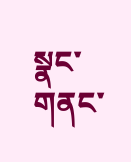སྣང་གནང་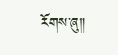རོགས་ཞུ༎